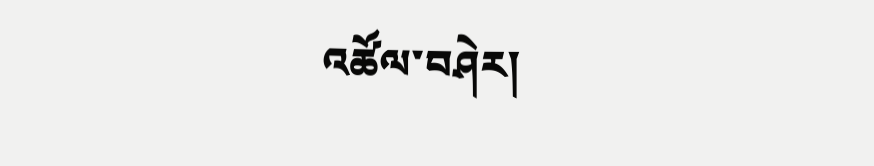འཚོལ་བཤེར།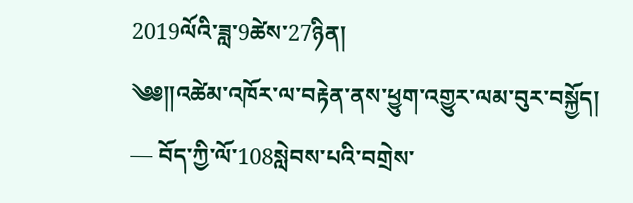2019ལོའི་ཟླ་9ཚེས་27ཉིན།
༄༅༎འཚེམ་འཁོར་ལ་བརྟེན་ནས་ཕྱུག་འགྱུར་ལམ་བུར་བསྐྱོད།
— བོད་ཀྱི་ལོ་108སླེབས་པའི་བགྲེས་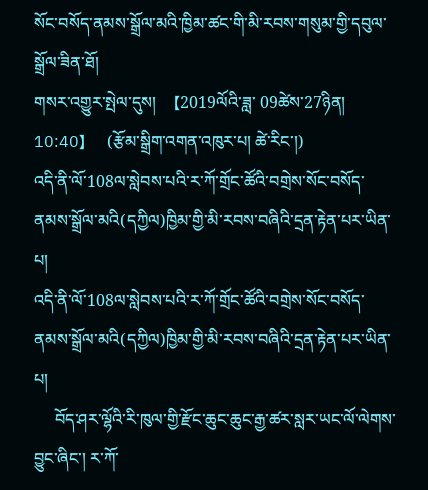སོང་བསོད་ནམས་སྒྲོལ་མའི་ཁྱིམ་ཚང་གི་མི་རབས་གསུམ་གྱི་དབུལ་སྒྲོལ་ཟིན་ཐོ།
གསར་འགྱུར་སྤེལ་དུས།  【2019ལོའི་ཟླ་ 09ཚེས་27ཉིན། 10:40】   (རྩོམ་སྒྲིག་འགན་འཁུར་པ། ཚེ་རིང་།)
འདི་ནི་ལོ་108ལ་སླེབས་པའི་ར་ཀོ་གྲོང་ཚོའི་བགྲེས་སོང་བསོད་ནམས་སྒྲོལ་མའི(དཀྱིལ)ཁྱིམ་གྱི་མི་རབས་བཞིའི་དྲན་རྟེན་པར་ཡིན་པ།
འདི་ནི་ལོ་108ལ་སླེབས་པའི་ར་ཀོ་གྲོང་ཚོའི་བགྲེས་སོང་བསོད་ནམས་སྒྲོལ་མའི(དཀྱིལ)ཁྱིམ་གྱི་མི་རབས་བཞིའི་དྲན་རྟེན་པར་ཡིན་པ།
     བོད་ཤར་ལྷོའི་རི་ཁུལ་གྱི་རྫོང་ཆུང་ཆུང་རྒྱ་ཚར་སླར་ཡང་ལོ་ལེགས་བྱུང་ཞིང་། ར་ཀོ་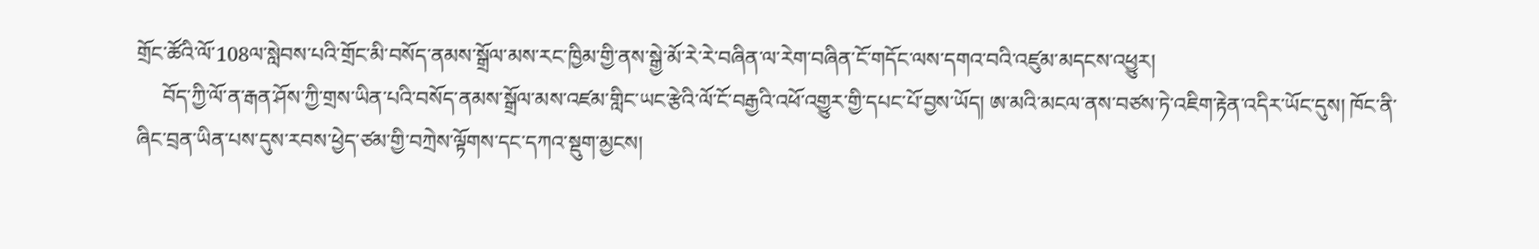གྲོང་ཚོའི་ལོ་108ལ་སླེབས་པའི་གྲོང་མི་བསོད་ནམས་སྒྲོལ་མས་རང་ཁྱིམ་གྱི་ནས་སྒྱེ་མོ་རེ་རེ་བཞིན་ལ་རེག་བཞིན་ངོ་གདོང་ལས་དགའ་བའི་འཛུམ་མདངས་འཕྱུར།
     བོད་ཀྱི་ལོ་ན་རྒན་ཤོས་ཀྱི་གྲས་ཡིན་པའི་བསོད་ནམས་སྒྲོལ་མས་འཛམ་གླིང་ཡང་རྩེའི་ལོ་ངོ་བརྒྱའི་འཕོ་འགྱུར་གྱི་དཔང་པོ་བྱས་ཡོད། ཨ་མའི་མངལ་ནས་བཙས་ཏེ་འཇིག་རྟེན་འདིར་ཡོང་དུས། ཁོང་ནི་ཞིང་བྲན་ཡིན་པས་དུས་རབས་ཕྱེད་ཙམ་གྱི་བཀྲེས་ལྟོགས་དང་དཀའ་སྡུག་མྱངས།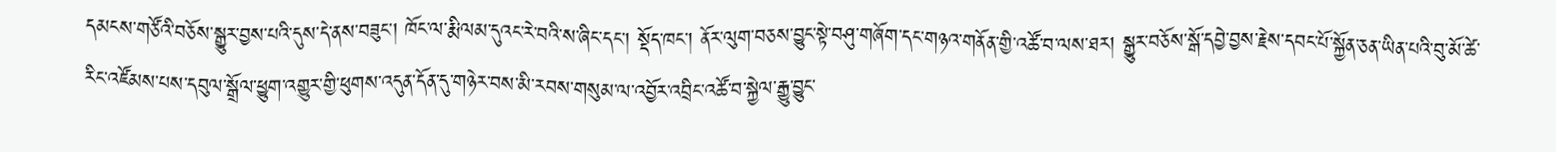དམངས་གཙོའི་བཅོས་སྒྱུར་བྱས་པའི་དུས་དེ་ནས་བཟུང་། ཁོང་ལ་རྨི་ལམ་དུའང་རེ་བའི་ས་ཞིང་དང་། སྡོད་ཁང་། ནོར་ལུག་བཅས་བྱུང་སྟེ་བཤུ་གཞོག་དང་གཉའ་གནོན་གྱི་འཚོ་བ་ལས་ཐར། སྒྱུར་བཅོས་སྒོ་དབྱེ་བྱས་རྗེས་དབང་པོ་སྐྱོན་ཅན་ཡིན་པའི་བུ་མོ་ཚེ་རིང་འཛོམས་པས་དབུལ་སྒྲོལ་ཕྱུག་འགྱུར་གྱི་ཕུགས་འདུན་དོན་དུ་གཉེར་བས་མི་རབས་གསུམ་ལ་འབྱོར་འབྲིང་འཚོ་བ་སྐྱེལ་རྒྱུ་བྱུང་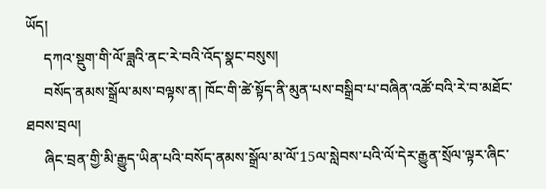ཡོད།
     དཀའ་སྡུག་གི་ལོ་ཟླའི་ནང་རེ་བའི་འོད་སྣང་བསུས།
     བསོད་ནམས་སྒྲོལ་མས་བལྟས་ན། ཁོང་གི་ཚེ་སྟོད་ནི་མུན་པས་བསྒྲིབ་པ་བཞིན་འཚོ་བའི་རེ་བ་མཐོང་ཐབས་བྲལ།
     ཞིང་བྲན་གྱི་མི་རྒྱུད་ཡིན་པའི་བསོད་ནམས་སྒྲོལ་མ་ལོ་15ལ་སླེབས་པའི་ལོ་དེར་རྒྱུན་སྲོལ་ལྟར་ཞིང་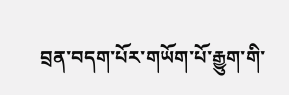བྲན་བདག་པོར་གཡོག་པོ་རྒྱུག་གི་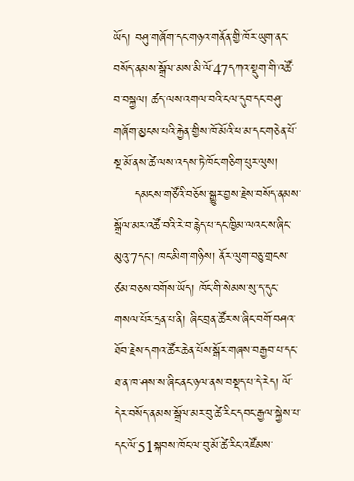ཡོད། བཤུ་གཞོག་དང་གཉའ་གནོན་གྱི་ཁོར་ཡུག་ནང་བསོད་ནམས་སྒྲོལ་མས་མི་ལོ་47དཀའ་སྡུག་གི་འཚོ་བ་བསྐྱལ། ཚད་ལས་འགལ་བའི་ངལ་དུབ་དང་བཤུ་གཞོག་མྱངས་པའི་རྐྱེན་གྱིས་ཁོ་མོའི་ཕ་མ་དང་གཅེན་པོ་སྔ་མོ་ནས་ཚེ་ལས་འདས་ཏེ་ཁོང་གཅིག་པུར་ལུས།
     དམངས་གཙོའི་བཅོས་སྒྱུར་བྱས་རྗེས་བསོད་ནམས་སྒྲོལ་མར་འཚོ་བའི་རེ་བ་རྙེད་པ་དང་ཁྱིམ་ལའང་ས་ཞིང་མུའུ་7དང་། ཁང་མིག་གཉིས། ནོར་ལུག་བཅུ་གྲངས་ཙམ་བཅས་བགོས་ཡོད། ཁོང་གི་སེམས་སུ་ད་དུང་གསལ་པོར་དྲན་པ་ནི། ཞིང་བྲན་ཚོར་ས་ཞིང་བགོ་བཤའ་ཐོབ་རྗེས་དགའ་ཚོར་ཆེན་པོས་སྒོར་གཞས་བརྒྱབ་པ་དང་ཐ་ན་ཁ་ཤས་ས་ཞིང་ནང་ཉལ་ནས་བསྡད་པ་དེ་རེད། ལོ་དེར་བསོད་ནམས་སྒྲོལ་མར་བུ་ཚེ་རིང་དབང་རྒྱལ་སྐྱེས་པ་དང་ལོ་51སྐབས་ཁོང་ལ་བུ་མོ་ཚེ་རིང་འཛོམས་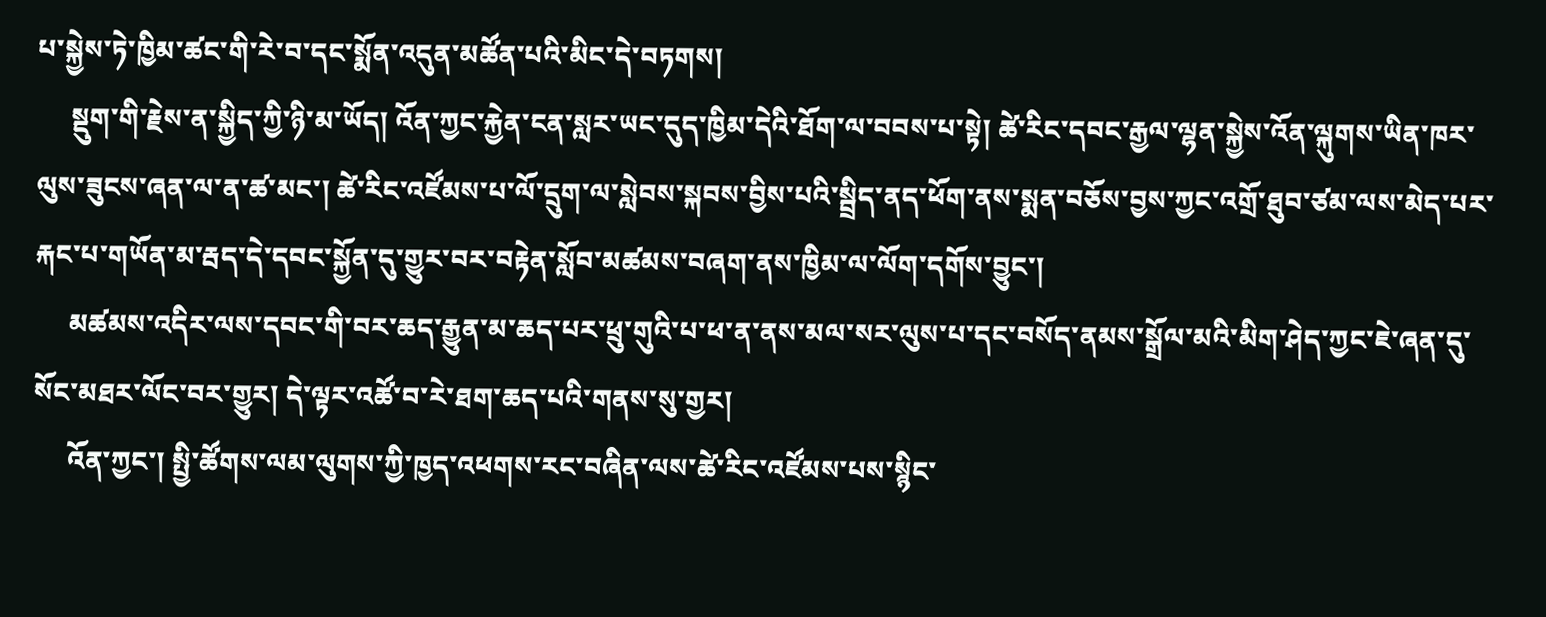པ་སྐྱེས་ཏེ་ཁྱིམ་ཚང་གི་རེ་བ་དང་སྨོན་འདུན་མཚོན་པའི་མིང་དེ་བཏགས།
     སྡུག་གི་རྗེས་ན་སྐྱིད་ཀྱི་ཉི་མ་ཡོད། འོན་ཀྱང་རྐྱེན་ངན་སླར་ཡང་དུད་ཁྱིམ་དེའི་ཐོག་ལ་བབས་པ་སྟེ། ཚེ་རིང་དབང་རྒྱལ་ལྷན་སྐྱེས་འོན་ལྐུགས་ཡིན་ཁར་ལུས་ཟུངས་ཞན་ལ་ན་ཚ་མང་། ཚེ་རིང་འཛོམས་པ་ལོ་དྲུག་ལ་སླེབས་སྐབས་བྱིས་པའི་སྦྲིད་ནད་ཕོག་ནས་སྨན་བཅོས་བྱས་ཀྱང་འགྲོ་ཐུབ་ཙམ་ལས་མེད་པར་རྐང་པ་གཡོན་མ་རྦད་དེ་དབང་སྐྱོན་དུ་གྱུར་བར་བརྟེན་སློབ་མཚམས་བཞག་ནས་ཁྱིམ་ལ་ལོག་དགོས་བྱུང་།
     མཚམས་འདིར་ལས་དབང་གི་བར་ཆད་རྒྱུན་མ་ཆད་པར་ཕྲུ་གུའི་པ་ཕ་ན་ནས་མལ་སར་ལུས་པ་དང་བསོད་ནམས་སྒྲོལ་མའི་མིག་ཤེད་ཀྱང་ཇེ་ཞན་དུ་སོང་མཐར་ལོང་བར་གྱུར། དེ་ལྟར་འཚོ་བ་རེ་ཐག་ཆད་པའི་གནས་སུ་གྱར།
     འོན་ཀྱང་། སྤྱི་ཚོགས་ལམ་ལུགས་ཀྱི་ཁྱད་འཕགས་རང་བཞིན་ལས་ཚེ་རིང་འཛོམས་པས་སྙིང་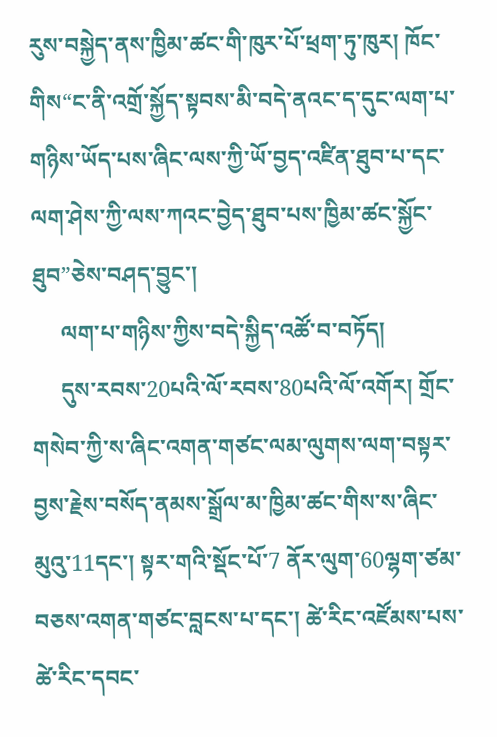རུས་བསྐྱེད་ནས་ཁྱིམ་ཚང་གི་ཁུར་པོ་ཕྲག་ཏུ་ཁུར། ཁོང་གིས“ང་ནི་འགྲོ་སྐྱོད་སྟབས་མི་བདེ་ནའང་ད་དུང་ལག་པ་གཉིས་ཡོད་པས་ཞིང་ལས་ཀྱི་ཡོ་བྱད་འཛིན་ཐུབ་པ་དང་ལག་ཤེས་ཀྱི་ལས་ཀའང་བྱེད་ཐུབ་པས་ཁྱིམ་ཚང་སྐྱོང་ཐུབ”ཅེས་བཤད་བྱུང་།
     ལག་པ་གཉིས་ཀྱིས་བདེ་སྐྱིད་འཚོ་བ་བཏོད།
     དུས་རབས་20པའི་ལོ་རབས་80པའི་ལོ་འགོར། གྲོང་གསེབ་ཀྱི་ས་ཞིང་འགན་གཙང་ལམ་ལུགས་ལག་བསྟར་བྱས་རྗེས་བསོད་ནམས་སྒྲོལ་མ་ཁྱིམ་ཚང་གིས་ས་ཞིང་མུའུ་11དང་། སྟར་གའི་སྡོང་པོ་7 ནོར་ལུག་60ལྷག་ཙམ་བཅས་འགན་གཙང་བླངས་པ་དང་། ཚེ་རིང་འཛོམས་པས་ཚེ་རིང་དབང་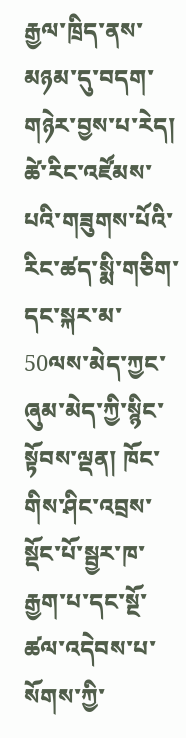རྒྱལ་ཁྲིད་ནས་མཉམ་དུ་བདག་གཉེར་བྱས་པ་རེད། ཚེ་རིང་འཛོམས་པའི་གཟུགས་པོའི་རིང་ཚད་སྨི་གཅིག་དང་སྐར་མ་50ལས་མེད་ཀྱང་ཞུམ་མེད་ཀྱི་སྙིང་སྟོབས་ལྡན། ཁོང་གིས་ཤིང་འབྲས་སྡོང་པོ་སྦྱར་ཁ་རྒྱག་པ་དང་སྔོ་ཚལ་འདེབས་པ་སོགས་ཀྱི་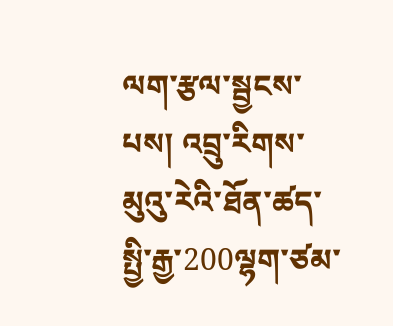ལག་རྩལ་སྦྱངས་པས། འབྲུ་རིགས་མུའུ་རེའི་ཐོན་ཚད་སྤྱི་རྒྱ་200ལྷག་ཙམ་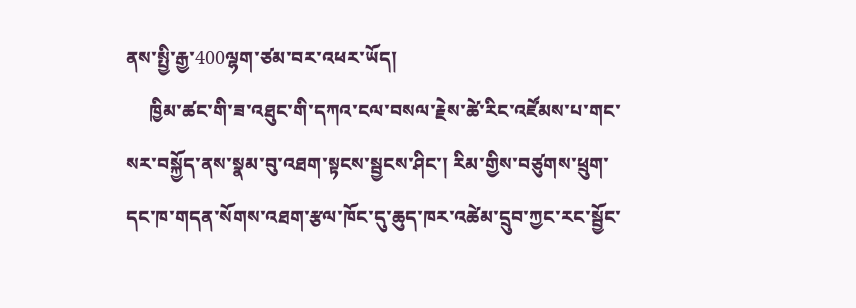ནས་སྤྱི་རྒྱ་400ལྷག་ཙམ་བར་འཕར་ཡོད།
     ཁྱིམ་ཚང་གི་ཟ་འཐུང་གི་དཀའ་ངལ་བསལ་རྗེས་ཚེ་རིང་འཛོམས་པ་གང་སར་བསྐྱོད་ནས་སྣམ་བུ་འཐག་སྟངས་སྦྱངས་ཤིང་། རིམ་གྱིས་བཙུགས་ཕྲུག་དང་ཁ་གདན་སོགས་འཐག་རྩལ་ཁོང་དུ་ཆུད་ཁར་འཚེམ་དྲུབ་ཀྱང་རང་སྦྱོང་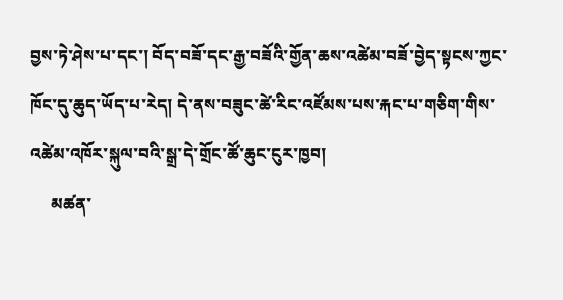བྱས་ཏེ་ཤེས་པ་དང་། བོད་བཟོ་དང་རྒྱ་བཟོའི་གྱོན་ཆས་འཚེམ་བཟོ་བྱེད་སྟངས་ཀྱང་ཁོང་དུ་ཆུད་ཡོད་པ་རེད། དེ་ནས་བཟུང་ཚེ་རིང་འཛོམས་པས་རྐང་པ་གཅིག་གིས་འཚེམ་འཁོར་སྐུལ་བའི་སྒྲ་དེ་གྲོང་ཚོ་ཆུང་ངུར་ཁྱབ།
     མཚན་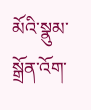མོའི་སྣུམ་སྒྲོན་འོག་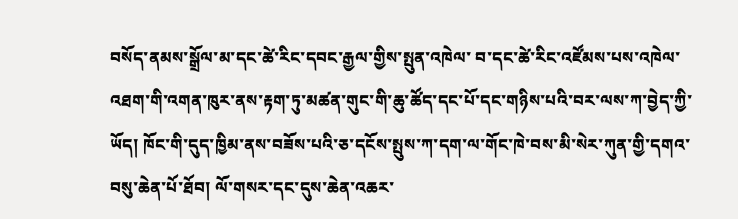བསོད་ནམས་སྒྲོལ་མ་དང་ཚེ་རིང་དབང་རྒྱལ་གྱིས་སྤུན་འཁེལ་ བ་དང་ཚེ་རིང་འཛོམས་པས་འཁེལ་འཐག་གི་འགན་ཁུར་ནས་རྟག་ཏུ་མཚན་གུང་གི་ཆུ་ཚོད་དང་པོ་དང་གཉིས་པའི་བར་ལས་ཀ་བྱེད་ཀྱི་ཡོད། ཁོང་གི་དུད་ཁྱིམ་ནས་བཟོས་པའི་ཅ་དངོས་སྤུས་ཀ་དག་ལ་གོང་ཁེ་བས་མི་སེར་ཀུན་གྱི་དགའ་བསུ་ཆེན་པོ་ཐོབ། ལོ་གསར་དང་དུས་ཆེན་འཆར་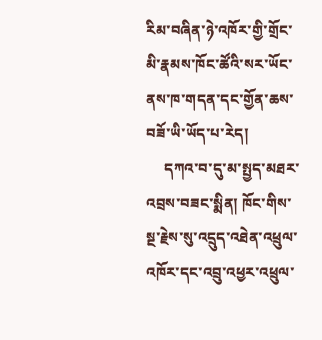རིམ་བཞིན་ཉེ་འཁོར་གྱི་གྲོང་མི་རྣམས་ཁོང་ཚོའི་སར་ཡོང་ནས་ཁ་གདན་དང་གྱོན་ཆས་བཟོ་ཡི་ཡོད་པ་རེད།
     དཀའ་བ་དུ་མ་སྤྱད་མཐར་འབྲས་བཟང་སྨིན། ཁོང་གིས་སྔ་རྗེས་སུ་འདྲུད་འཐེན་འཕྲུལ་འཁོར་དང་འབྲུ་འཕྱར་འཕྲུལ་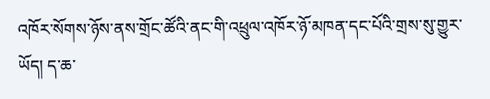འཁོར་སོགས་ཉོས་ནས་གྲོང་ཚོའི་ནང་གི་འཕྲུལ་འཁོར་ཉོ་མཁན་དང་པོའི་གྲས་སུ་གྱུར་ཡོད། ད་ཆ་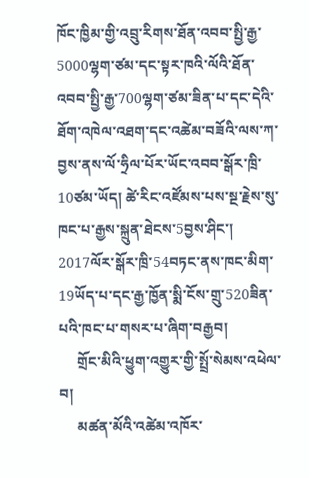ཁོང་ཁྱིམ་གྱི་འབྲུ་རིགས་ཐོན་འབབ་སྤྱི་རྒྱ་5000ལྷག་ཙམ་དང་སྟར་ཁའི་ལོའི་ཐོན་འབབ་སྤྱི་རྒྱ་700ལྷག་ཙམ་ཟིན་པ་དང་དེའི་ཐོག་འཁེལ་འཐག་དང་འཚེམ་བཟོའི་ལས་ཀ་བྱས་ནས་ལོ་ཧྲིལ་པོར་ཡོང་འབབ་སྒོར་ཁྲི་10ཙམ་ཡོད། ཚེ་རིང་འཛོམས་པས་སྔ་རྗེས་སུ་ཁང་པ་རྒྱས་སྐྲུན་ཐེངས་5བྱས་ཤིང་། 2017ལོར་སྒོར་ཁྲི་54བཏང་ནས་ཁང་མིག་19ཡོད་པ་དང་རྒྱ་ཁྱོན་སྨི་ངོས་གྲུ་520ཟིན་པའི་ཁང་པ་གསར་པ་ཞིག་བརྒྱབ།
     གྲོང་མིའི་ཕྱུག་འགྱུར་གྱི་སྤྲོ་སེམས་འཕེལ་བ།
     མཚན་མོའི་འཚེམ་འཁོར་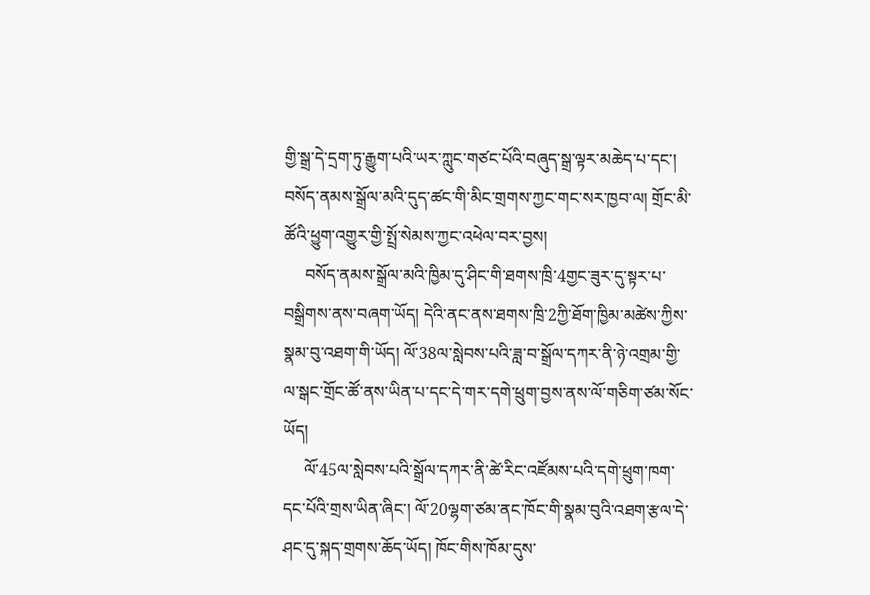གྱི་སྒྲ་དེ་དྲག་ཏུ་རྒྱུག་པའི་ཡར་ཀླུང་གཙང་པོའི་བཞུད་སྒྲ་ལྟར་མཆེད་པ་དང་། བསོད་ནམས་སྒྲོལ་མའི་དུད་ཚང་གི་མིང་གྲགས་ཀྱང་གང་སར་ཁྱབ་ལ། གྲོང་མི་ཚོའི་ཕྱུག་འགྱུར་གྱི་སྤྲོ་སེམས་ཀྱང་འཕེལ་བར་བྱས།
     བསོད་ནམས་སྒྲོལ་མའི་ཁྱིམ་དུ་ཤིང་གི་ཐགས་ཁྲི་4གྱང་ཟུར་དུ་སྟར་པ་བསྒྲིགས་ནས་བཞག་ཡོད། དེའི་ནང་ནས་ཐགས་ཁྲི་2ཀྱི་ཐོག་ཁྱིམ་མཚེས་ཀྱིས་སྣམ་བུ་འཐག་གི་ཡོད། ལོ་38ལ་སླེབས་པའི་ཟླ་བ་སྒྲོལ་དཀར་ནི་ཉེ་འགྲམ་གྱི་ལ་སྒང་གྲོང་ཚོ་ནས་ཡིན་པ་དང་དེ་གར་དགེ་ཕྲུག་བྱས་ནས་ལོ་གཅིག་ཙམ་སོང་ཡོད།
     ལོ་45ལ་སླེབས་པའི་སྒྲོལ་དཀར་ནི་ཚེ་རིང་འཛོམས་པའི་དགེ་ཕྲུག་ཁག་དང་པོའི་གྲས་ཡིན་ཞིང་། ལོ་20ལྷག་ཙམ་ནང་ཁོང་གི་སྣམ་བུའི་འཐག་རྩལ་དེ་ཤང་དུ་སྐད་གྲགས་ཆོད་ཡོད། ཁོང་གིས་ཁོམ་དུས་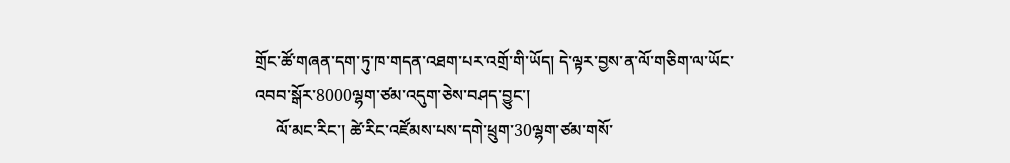གྲོང་ཚོ་གཞན་དག་ཏུ་ཁ་གདན་འཐག་པར་འགྲོ་གི་ཡོད། དེ་ལྟར་བྱས་ན་ལོ་གཅིག་ལ་ཡོང་འབབ་སྒོར་8000ལྷག་ཙམ་འདུག་ཅེས་བཤད་བྱུང་།
     ལོ་མང་རིང་། ཚེ་རིང་འཛོམས་པས་དགེ་ཕྲུག་30ལྷག་ཙམ་གསོ་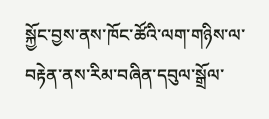སྐྱོང་བྱས་ནས་ཁོང་ཚོའི་ལག་གཉིས་ལ་བརྟེན་ནས་རིམ་བཞིན་དབུལ་སྒྲོལ་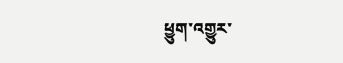ཕྱུག་འགྱུར་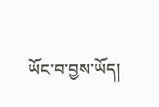ཡོང་བ་བྱས་ཡོད།